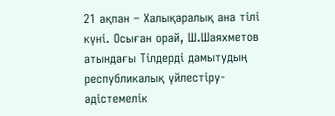21 ақпан – Халықаралық ана тілі күні. Осыған орай, Ш.Шаяхметов атындағы Тілдерді дамытудың республикалық үйлестіру-әдістемелік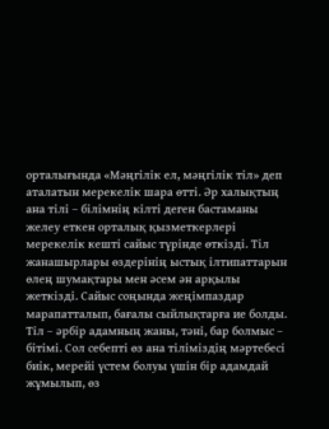орталығында «Мәңгілік ел, мәңгілік тіл» деп аталатын мерекелік шара өтті. Әр халықтың ана тілі – білімнің кілті деген бастаманы желеу еткен орталық қызметкерлері мерекелік кешті сайыс түрінде өткізді. Тіл жанашырлары өздерінің ыстық ілтипаттарын өлең шумақтары мен әсем ән арқылы жеткізді. Сайыс соңында жеңімпаздар марапатталып, бағалы сыйлықтарға ие болды. Тіл – әрбір адамның жаны, тәні, бар болмыс – бітімі. Сол себепті өз ана тіліміздің мәртебесі биік, мерейі үстем болуы үшін бір адамдай жұмылып, өз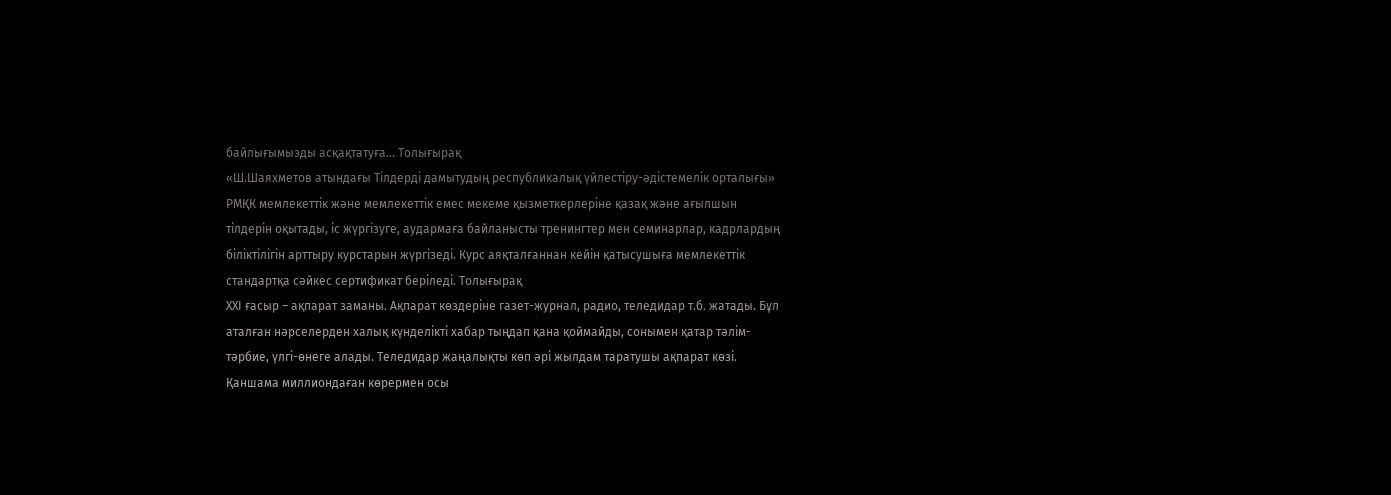байлығымызды асқақтатуға… Толығырақ
«Ш.Шаяхметов атындағы Тілдерді дамытудың республикалық үйлестіру-әдістемелік орталығы» РМҚК мемлекеттік және мемлекеттік емес мекеме қызметкерлеріне қазақ және ағылшын тілдерін оқытады, іс жүргізуге, аудармаға байланысты тренингтер мен семинарлар, кадрлардың біліктілігін арттыру курстарын жүргізеді. Курс аяқталғаннан кейін қатысушыға мемлекеттік стандартқа сәйкес сертификат беріледі. Толығырақ
ХХІ ғасыр – ақпарат заманы. Ақпарат көздеріне газет-журнал, радио, теледидар т.б. жатады. Бұл аталған нәрселерден халық күнделікті хабар тыңдап қана қоймайды, сонымен қатар тәлім-тәрбие, үлгі-өнеге алады. Теледидар жаңалықты көп әрі жылдам таратушы ақпарат көзі. Қаншама миллиондаған көрермен осы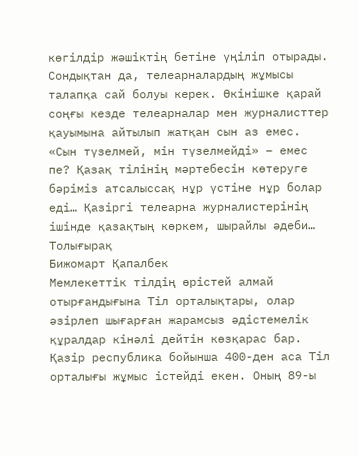көгілдір жәшіктің бетіне үңіліп отырады. Сондықтан да, телеарналардың жұмысы талапқа сай болуы керек. Өкінішке қарай соңғы кезде телеарналар мен журналисттер қауымына айтылып жатқан сын аз емес. «Сын түзелмей, мін түзелмейді» – емес пе? Қазақ тілінің мәртебесін көтеруге бәріміз атсалыссақ нұр үстіне нұр болар еді… Қазіргі телеарна журналистерінің ішінде қазақтың көркем, шырайлы әдеби… Толығырақ
Бижомарт Қапалбек
Мемлекеттік тілдің өрістей алмай отырғандығына Тіл орталықтары, олар әзірлеп шығарған жарамсыз әдістемелік құралдар кінәлі дейтін көзқарас бар. Қазір республика бойынша 400-ден аса Тіл орталығы жұмыс істейді екен. Оның 89-ы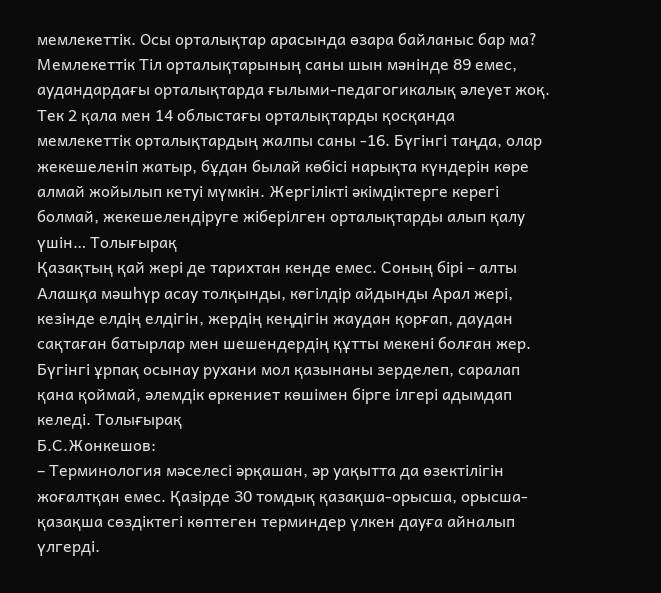мемлекеттік. Осы орталықтар арасында өзара байланыс бар ма? Мемлекеттік Тіл орталықтарының саны шын мәнінде 89 емес, аудандардағы орталықтарда ғылыми-педагогикалық әлеует жоқ. Тек 2 қала мен 14 облыстағы орталықтарды қосқанда мемлекеттік орталықтардың жалпы саны -16. Бүгінгі таңда, олар жекешеленіп жатыр, бұдан былай көбісі нарықта күндерін көре алмай жойылып кетуі мүмкін. Жергілікті әкімдіктерге керегі болмай, жекешелендіруге жіберілген орталықтарды алып қалу үшін… Толығырақ
Қазақтың қай жері де тарихтан кенде емес. Соның бірі – алты Алашқа мәшһүр асау толқынды, көгілдір айдынды Арал жері, кезінде елдің елдігін, жердің кеңдігін жаудан қорғап, даудан сақтаған батырлар мен шешендердің құтты мекені болған жер. Бүгінгі ұрпақ осынау рухани мол қазынаны зерделеп, саралап қана қоймай, әлемдік өркениет көшімен бірге ілгері адымдап келеді. Толығырақ
Б.С.Жонкешов:
– Терминология мәселесі әрқашан, әр уақытта да өзектілігін жоғалтқан емес. Қазірде 30 томдық қазақша-орысша, орысша-қазақша сөздіктегі көптеген терминдер үлкен дауға айналып үлгерді.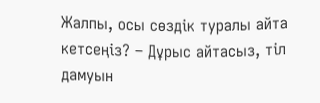Жалпы, осы сөздік туралы айта кетсеңіз? – Дұрыс айтасыз, тіл дамуын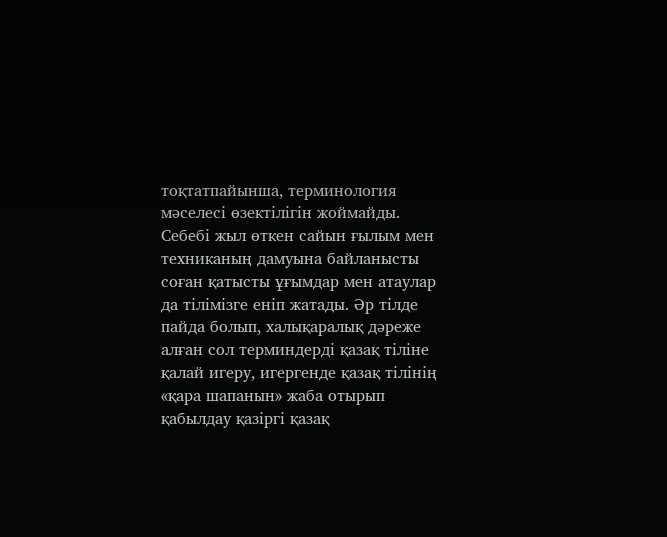тоқтатпайынша, терминология мәселесі өзектілігін жоймайды. Себебі жыл өткен сайын ғылым мен техниканың дамуына байланысты соған қатысты ұғымдар мен атаулар да тілімізге еніп жатады. Әр тілде пайда болып, халықаралық дәреже алған сол терминдерді қазақ тіліне қалай игеру, игергенде қазақ тілінің «қара шапанын» жаба отырып қабылдау қазіргі қазақ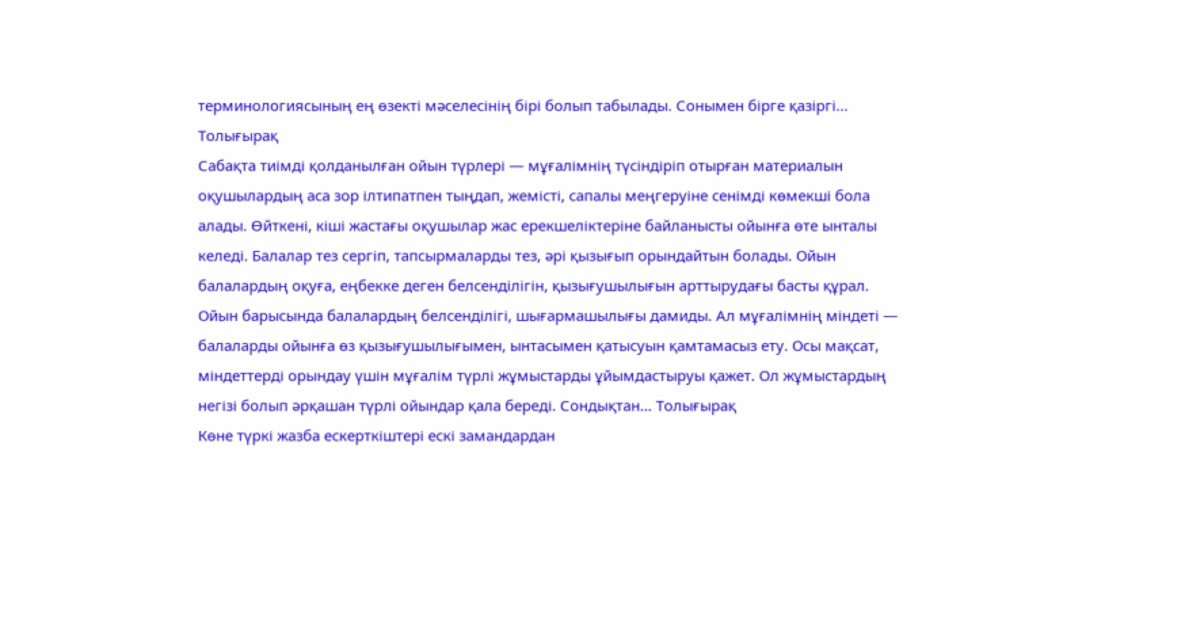терминологиясының ең өзекті мәселесінің бірі болып табылады. Сонымен бірге қазіргі… Толығырақ
Сабақта тиімді қолданылған ойын түрлері — мұғалімнің түсіндіріп отырған материалын оқушылардың аса зор ілтипатпен тыңдап, жемісті, сапалы меңгеруіне сенімді көмекші бола алады. Өйткені, кіші жастағы оқушылар жас ерекшеліктеріне байланысты ойынға өте ынталы келеді. Балалар тез сергіп, тапсырмаларды тез, әрі қызығып орындайтын болады. Ойын балалардың оқуға, еңбекке деген белсенділігін, қызығушылығын арттырудағы басты құрал. Ойын барысында балалардың белсенділігі, шығармашылығы дамиды. Ал мұғалімнің міндеті — балаларды ойынға өз қызығушылығымен, ынтасымен қатысуын қамтамасыз ету. Осы мақсат, міндеттерді орындау үшін мұғалім түрлі жұмыстарды ұйымдастыруы қажет. Ол жұмыстардың негізі болып әрқашан түрлі ойындар қала береді. Сондықтан… Толығырақ
Көне түркі жазба ескерткіштері ескі замандардан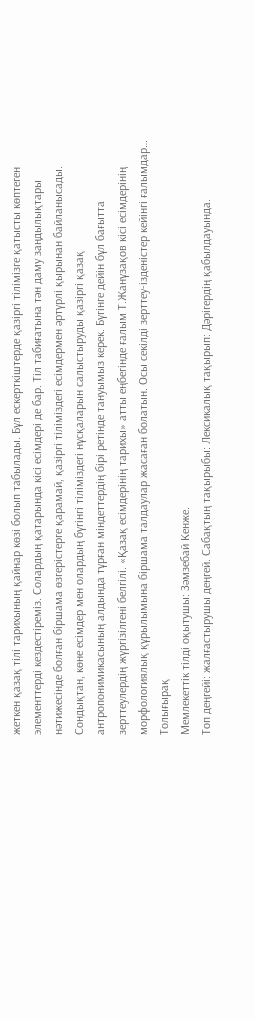жеткен қазақ тілі тарихының қайнар көзі болып табылады. Бұл ескерткіштерде қазіргі тілімізге қатысты көптеген элементтерді кездестіреміз. Солардың қатарында кісі есімдері де бар. Тіл табиғатына тән даму заңдылықтары нәтижесінде болған біршама өзгерістерге қарамай, қазіргі тіліміздегі есімдермен әртүрлі қырынан байланысады. Сондықтан, көне есімдер мен олардың бүгінгі тіліміздегі нұсқаларын салыстыруды қазіргі қазақ антропонимикасының алдында тұрған міндеттердің бірі ретінде тануымыз керек. Бүгінге дейін бұл бағытта зерттеулердің жүргізілгені белгілі. «Қазақ есімдерінің тарихы» атты еңбегінде ғалым Т.Жанұзақов кісі есімдерінің морфологиялық құрылымына біршама талдаулар жасаған болатын. Осы секілді зерттеу-ізденістер кейінгі ғалымдар… Толығырақ
Мемлекеттік тілді оқытушы: Зәмзебай Кенже.
Топ деңгейі: жалғастырушы деңгей. Сабақтың тақырыбы: Лексикалық тақырып: Дәрігердің қабылдауында.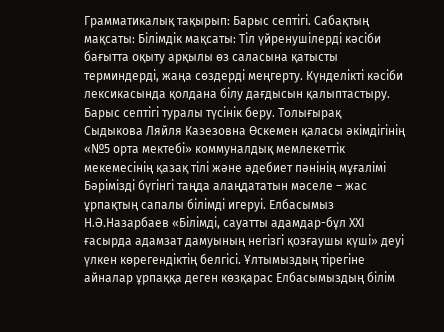Грамматикалық тақырып: Барыс септігі. Сабақтың мақсаты: Білімдік мақсаты: Тіл үйренушілерді кәсіби бағытта оқыту арқылы өз саласына қатысты терминдерді, жаңа сөздерді меңгерту. Күнделікті кәсіби лексикасында қолдана білу дағдысын қалыптастыру. Барыс септігі туралы түсінік беру. Толығырақ
Сыдыкова Ляйля Казезовна Өскемен қаласы әкімдігінің «№5 орта мектебі» коммуналдық мемлекеттік мекемесінің қазақ тілі және әдебиет пәнінің мұғалімі
Бәрімізді бүгінгі таңда алаңдататын мәселе – жас ұрпақтың сапалы білімді игеруі. Елбасымыз Н.Ә.Назарбаев «Білімді, сауатты адамдар-бұл ХХІ ғасырда адамзат дамуының негізгі қозғаушы күші» деуі үлкен көрегендіктің белгісі. Ұлтымыздың тірегіне айналар ұрпаққа деген көзқарас Елбасымыздың білім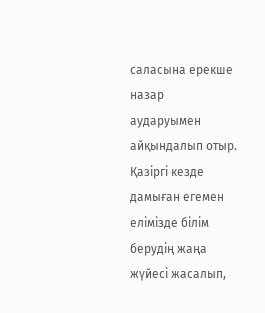саласына ерекше назар аударуымен айқындалып отыр.
Қазіргі кезде дамыған егемен елімізде білім берудің жаңа жүйесі жасалып,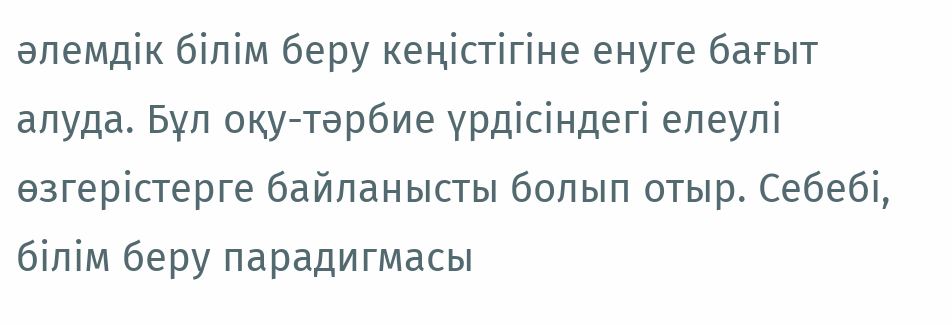әлемдік білім беру кеңістігіне енуге бағыт алуда. Бұл оқу-тәрбие үрдісіндегі елеулі өзгерістерге байланысты болып отыр. Себебі, білім беру парадигмасы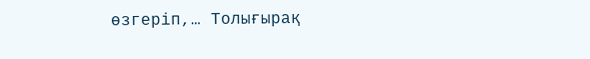өзгеріп,… Толығырақ